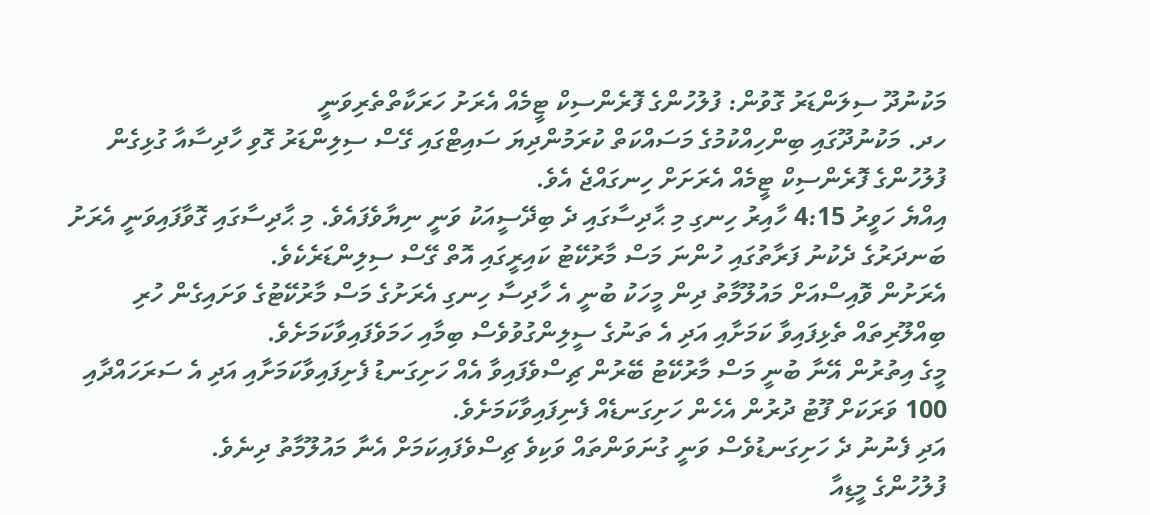މަކުނުދޫ ސިލަންޑަރު ގޮވުން: ފުލުހުންގެ ފޮރެންސިކް ޓީމެއް އެރަށު ހަރަކާތްތެރިވަނީ
ހދ. މަކުނުދޫގައި ބިންހިއްކުމުގެ މަސައްކަތް ކުރަމުންދިޔަ ސައިޓްގައި ގޭސް ސިލިންޑަރު ގޮވި ހާދިސާއާ ގުޅިގެން ފުލުހުންގެ ފޮރެންސިކް ޓީމެއް އެރަށަށް ހިނގައްޖެ އެވެ.
އިއްޔެ ހަވީރު 4:15 ހާއިރު ހިނގި މި ޙާދިސާގައި ދެ ބިދޭސީއަކު ވަނީ ނިޔާވެފައެވެ. މި ޙާދިސާގައި ގޮވާފައިވަނީ އެރަށު ބަނދަރުގެ ދެކުނު ފަރާތުގައި ހުންނަ މަސް މާރުކޭޓު ކައިރީގައި އޮތް ގޭސް ސިލިންޑަރެކެވެ.
އެރަށުން ވޮއިސްއަށް މައުލޫމާތު ދިން މީހަކު ބުނީ އެ ހާދިސާ ހިނގި އެރަށުގެ މަސް މާރުކޭޓުގެ ވަށައިގެން ހުރި ބިއްލޫރިތައް ތެޅިފައިވާ ކަމަށާއި އަދި އެ ތަނުގެ ސީލިންގުވުވެސް ބިމާއި ހަމަވެފައިވާކަމަށެވެ.
މީގެ އިތުރުން އޭނާ ބުނީ މަސް މާރުކޭޓު ބޭރުން ޗިސްވެފައިވާ އެއް ހަށިގަނޑު ފެށިފައިވާކަމަށާއި އަދި އެ ސަރަހައްދާއި 100 ވަރަކަށް ފޫޓު ދުރުން އެހެން ހަށިގަނޑެއް ފެނިފައިވާކަމަށެވެ.
އަދި ފެނުނު ދެ ހަށިގަނޑުވެސް ވަނީ ގުނަވަންތައް ވަކިވެ ޗިސްވެފައިކަމަށް އެނާ މައުލޫމާތު ދިނެވެ.
ފުލުހުންގެ މީޑިއާ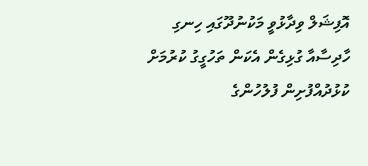އޮފިޝަލް ވިދާޅުވީ މަކުނުދޫގައި ހިނގި ހާދިސާއާ ގުޅިގެން އެކަން ތަހުގީގު ކުރުމަށް ކުޅުދުއްފުށިން ފުލުހުންގެ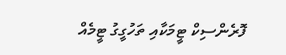ފޮރެންސިކް ޓީމަކާއި ތަހުގީގު ޓީމެއް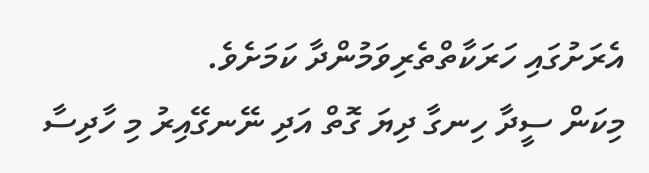އެރަށުގައި ހަރަކާތްތެރިވަމުންދާ ކަމަށެވެ.
މިކަން ސީދާ ހިނގާ ދިޔަ ގޮތް އަދި ނޭނގޭއިރު މި ހާދިސާ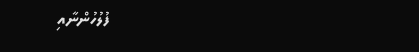ފުލުހުންނާއި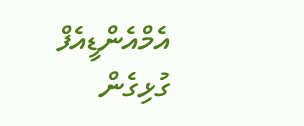އެމްއެންޑީއެފް ގުޅިގެން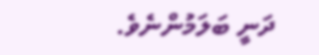ދަނީ ބަލަމުންނެވެ.